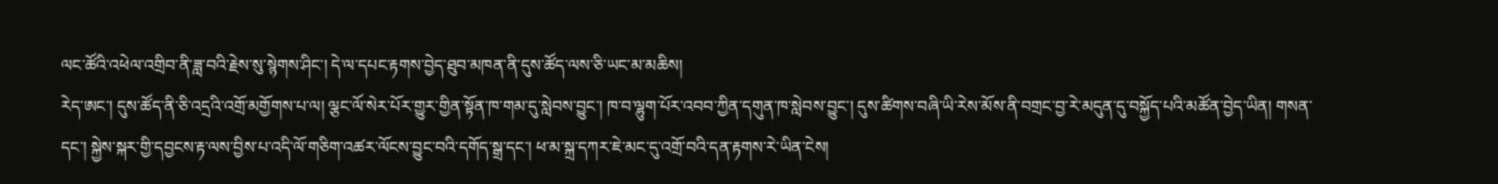ལང་ཚོའི་འཕེལ་འགྲིབ་ནི་ཟླ་བའི་རྗེས་སུ་སྙེགས་ཤིང་། དེ་ལ་དཔང་རྟགས་བྱེད་ཐུབ་མཁན་ནི་དུས་ཚོད་ལས་ཅི་ཡང་མ་མཆིས།
རེད་ཨང་། དུས་ཚོད་ནི་ཅི་འདྲའི་འགྲོ་མགྱོགས་པ་ལ། ལྕང་ལོ་སེར་པོར་གྱུར་གྱིན་སྟོན་ཁ་གམ་དུ་སླེབས་བྱུང་། ཁ་བ་ལྷུག་པོར་འབབ་ཀྱིན་དགུན་ཁ་སླེབས་བྱུང་། དུས་ཚིགས་བཞི་ཡི་རེས་མོས་ནི་བགྲང་བྱ་རེ་མདུན་དུ་བསྐྱོད་པའི་མཚོན་བྱེད་ཡིན། གསན་དང་། སྐྱེས་སྐར་གྱི་དབྱངས་རྟ་ལས་བྱིས་པ་འདི་ལོ་གཅིག་འཚར་ལོངས་བྱུང་བའི་དགོད་སྒྲ་དང་། ཕ་མ་སྐྲ་དཀར་ཇེ་མང་དུ་འགྲོ་བའི་དན་རྟགས་རེ་ཡིན་ངེས།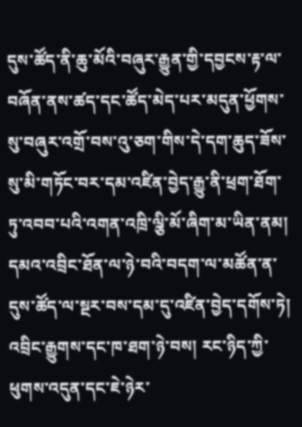དུས་ཚོད་ནི་ཆུ་མོའི་བཞུར་རྒྱུན་གྱི་དབྱངས་རྟ་ལ་བཞོན་ནས་ཚད་དང་ཚོད་མེད་པར་མདུན་ཕྱོགས་སུ་བཞུར་འགྲོ་བས་འུ་ཅག་གིས་དེ་དག་ཆུད་ཟོས་སུ་མི་གཏོང་བར་དམ་འཛིན་བྱེད་རྒྱུ་ནི་ཕྲག་ཐོག་ཏུ་འབབ་པའི་འགན་འཁྲི་ལྕི་མོ་ཞིག་མ་ཡིན་ནམ།
དམའ་འབྲིང་ཐོན་ལ་ཉེ་བའི་བདག་ལ་མཚོན་ན་དུས་ཚོད་ལ་སྔར་བས་དམ་དུ་འཛིན་བྱེད་དགོས་ཏེ། འབྲིང་རྒྱུགས་དང་ཁ་ཐག་ཉེ་བས། རང་ཉིད་ཀྱི་ཕུགས་འདུན་དང་ཇེ་ཉེར་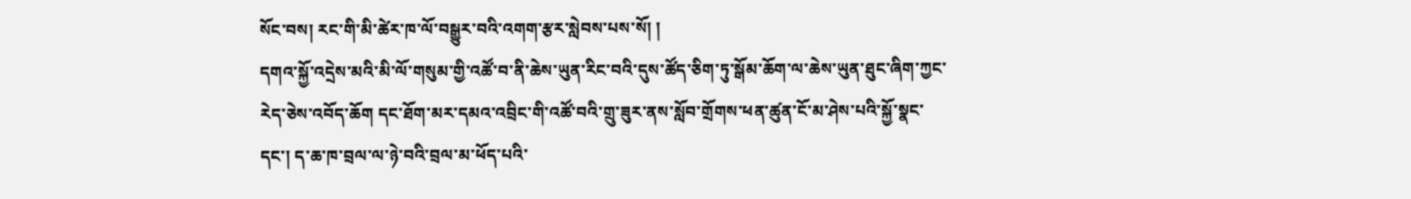སོང་བས། རང་གི་མི་ཚེར་ཁ་ལོ་བསྒྱུར་བའི་འགག་རྩར་སླེབས་པས་སོ། །
དགའ་སྐྱོ་འདྲེས་མའི་མི་ལོ་གསུམ་གྱི་འཚོ་བ་ནི་ཆེས་ཡུན་རིང་བའི་དུས་ཚོད་ཅིག་ཏུ་སྒོམ་ཆོག་ལ་ཆེས་ཡུན་ཐུང་ཞིག་ཀྱང་རེད་ཅེས་འབོད་ཆོག དང་ཐོག་མར་དམའ་འབྲིང་གི་འཚོ་བའི་གྲུ་ཟུར་ནས་སློབ་གྲོགས་ཕན་ཚུན་ངོ་མ་ཤེས་པའི་སྐྱོ་སྣང་དང་། ད་ཆ་ཁ་བྲལ་ལ་ཉེ་བའི་བྲལ་མ་ཕོད་པའི་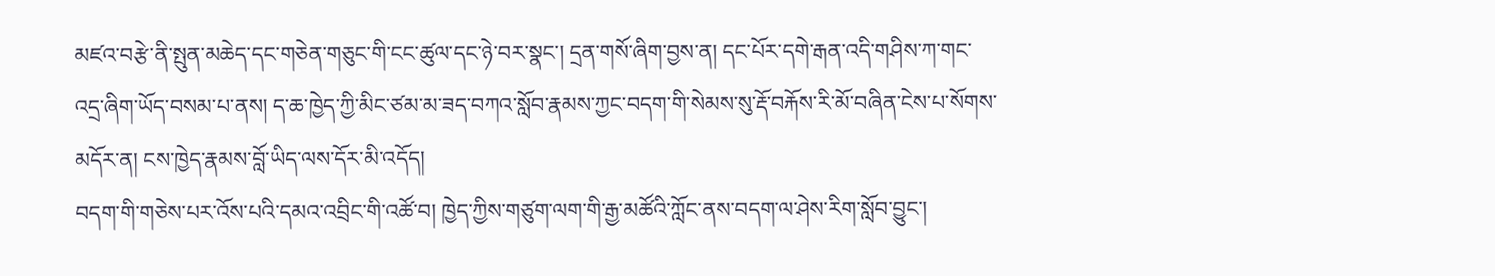མཛའ་བརྩེ་ནི་སྤུན་མཆེད་དང་གཅེན་གཅུང་གི་ངང་ཚུལ་དང་ཉེ་བར་སྣང་། དྲན་གསོ་ཞིག་བྱས་ན། དང་པོར་དགེ་རྒན་འདི་གཤིས་ཀ་གང་འདྲ་ཞིག་ཡོད་བསམ་པ་ནས། ད་ཆ་ཁྱེད་ཀྱི་མིང་ཙམ་མ་ཟད་བཀའ་སློབ་རྣམས་ཀྱང་བདག་གི་སེམས་སུ་རྡོ་བརྐོས་རི་མོ་བཞིན་ངེས་པ་སོགས་མདོར་ན། ངས་ཁྱེད་རྣམས་བློ་ཡིད་ལས་དོར་མི་འདོད།
བདག་གི་གཅེས་པར་འོས་པའི་དམའ་འབྲིང་གི་འཚོ་བ། ཁྱེད་ཀྱིས་གཙུག་ལག་གི་རྒྱ་མཚོའི་ཀློང་ནས་བདག་ལ་ཤེས་རིག་སློབ་བྱུང་།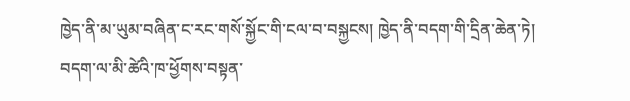ཁྱེད་ནི་མ་ཡུམ་བཞིན་ང་རང་གསོ་སྐྱོང་གི་ངལ་བ་བསྐྱངས། ཁྱེད་ནི་བདག་གི་དྲིན་ཆེན་ཏེ། བདག་ལ་མི་ཚེའི་ཁ་ཕྱོགས་བསྟན་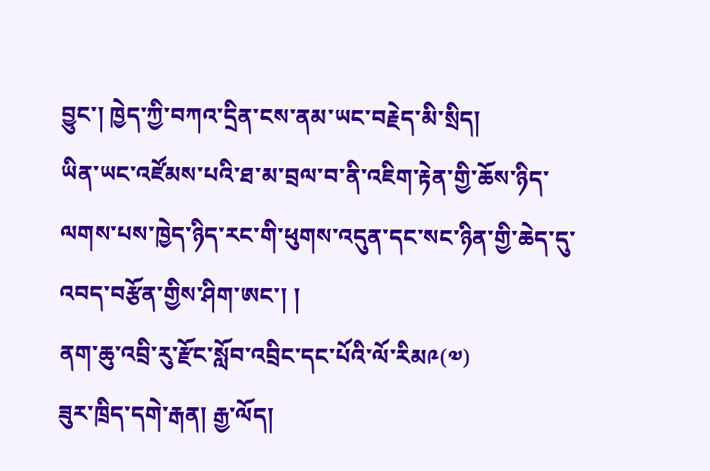བྱུང་། ཁྱེད་ཀྱི་བཀའ་དྲིན་ངས་ནམ་ཡང་བརྗེད་མི་སྲིད།
ཡིན་ཡང་འཛོམས་པའི་ཐ་མ་བྲལ་བ་ནི་འཇིག་རྟེན་གྱི་ཆོས་ཉིད་ལགས་པས་ཁྱེད་ཉིད་རང་གི་ཕུགས་འདུན་དང་སང་ཉིན་གྱི་ཆེད་དུ་འབད་བརྩོན་གྱིས་ཤིག་ཨང་། །
ནག་ཆུ་འབྲི་རུ་རྫོང་སློབ་འབྲིང་དང་པོའི་ལོ་རིམ༩(༧)
ཟུར་ཁྲིད་དགེ་རྒན། རྒྱ་ལོད།